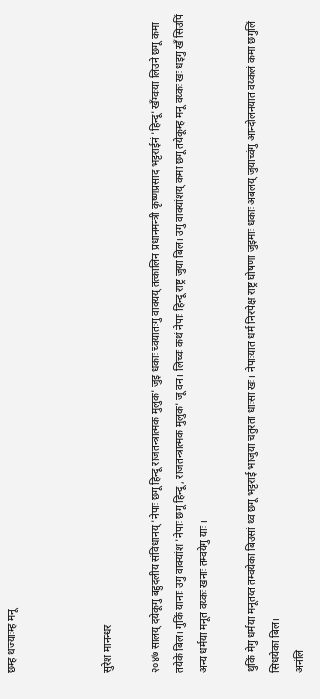छम्ह थज्याःम्ह मनू



सुरेश मानन्धर

२०४७ सालय् दयेकूगु बहुदलीय संविधानय् 'नेपाः छगू हिन्दू राजतन्त्रात्मक मुलुक' जुइ धकाः च्वयातःगु वाक्यय् तत्कालिन प्रधानमन्त्री कृष्णप्रसाद भट्टराईनं 'हिन्दू' खँग्वःया लिउने छगू कमा तयेके बिल। गुकिं यानाः उगु वाक्यांश 'नेपाः छगू हिन्दू, राजतन्त्रात्मक मुलुक' जू वन। लिच्वः कथं नेपाः हिन्दू राष्ट्र जुया बिल। उगु वाक्यांशय् कमा छगू तयेकूम्ह मनू वय्कः खः धइगु खँ सिउपिं अन्य धर्मया मनूत वय्कः खनाः तम्वयेगु याः ।

थुकिं मेगु धर्मया मनूतय्त तम्वयेका बिउसां थ्व छगू भट्टराई भाजुया चतुरता धाःसा खः। नेपाःयात धर्म निरपेक्ष राष्ट्र घोषणा जुइमाः धकाः अबलय् जुयाच्वंगु आन्दोलनयात वय्कलं कमा छगुलिं सिधयेका बिल।
अनंलि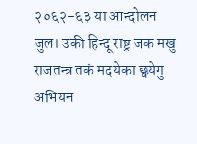२०६२-६३ या आन्दोलन जुल। उकी हिन्दू राष्ट्र जक मखु राजतन्त्र तकं मदयेका छ्वयेगु अभियन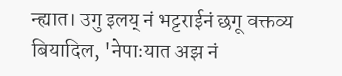न्ह्यात। उगु इलय् नं भट्टराईनं छगू वक्तव्य बियादिल, 'नेपाःयात अझ नं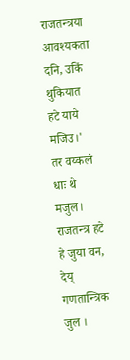राजतन्त्रया आवश्यकता दनि, उकिं थुकियात हटे याये मजिउ।' तर वय्कलं धाः थे मजुल। राजतन्त्र हटे हे जुया वन, देय् गणतान्त्रिक जुल ।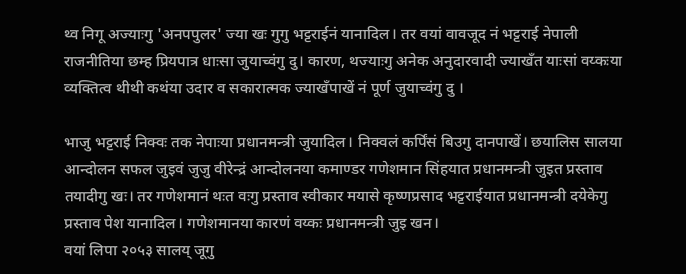थ्व निगू अज्याःगु 'अनपपुलर' ज्या खः गुगु भट्टराईनं यानादिल। तर वयां वावजूद नं भट्टराई नेपाली राजनीतिया छम्ह प्रियपात्र धाःसा जुयाच्वंगु दु। कारण, थज्याःगु अनेक अनुदारवादी ज्याखँत याःसां वय्कःया व्यक्तित्व थीथी कथंया उदार व सकारात्मक ज्याखँपाखें नं पूर्ण जुयाच्वंगु दु ।

भाजु भट्टराई निक्वः तक नेपाःया प्रधानमन्त्री जुयादिल। निक्वलं कर्पिंसं बिउगु दानपाखें। छयालिस सालया आन्दोलन सफल जुइवं जुजु वीरेन्द्रं आन्दोलनया कमाण्डर गणेशमान सिंहयात प्रधानमन्त्री जुइत प्रस्ताव तयादीगु खः। तर गणेशमानं थःत वःगु प्रस्ताव स्वीकार मयासे कृष्णप्रसाद भट्टराईयात प्रधानमन्त्री दयेकेगु प्रस्ताव पेश यानादिल। गणेशमानया कारणं वय्कः प्रधानमन्त्री जुइ खन।
वयां लिपा २०५३ सालय् जूगु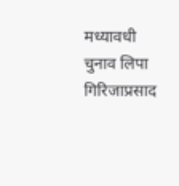मध्यावधी चुनाव लिपा गिरिजाप्रसाद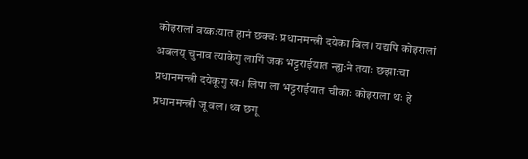कोइरालां वय्कःयात हानं छक्वः प्रधानमन्त्री दयेका बिल। यद्यपि कोइरालां अबलय् चुनाव त्याकेगु लागिं जक भट्टराईयात न्ह्यःने तयाः छझाःचा प्रधानमन्त्री दयेकूगु खः। लिपा ला भट्टराईयात चीकाः कोइराला थः हे प्रधानमन्त्री जू वल। थ्व छगू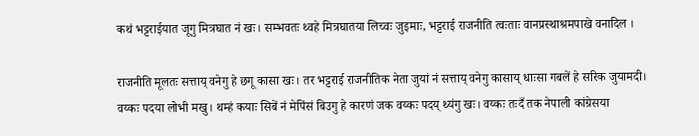कथं भट्टराईयात जूगु मित्रघात नं खः। सम्भवतः थ्वहे मित्रघातया लिच्वः जुइमाः, भट्टराई राजनीति त्वःताः वानप्रस्थाश्रमपाखे वनादिल ।

राजनीति मूलतः सत्ताय् वनेगु हे छगू कासा खः। तर भट्टराई राजनीतिक नेता जुयां नं सत्ताय् वनेगु कासाय् धाःसा गबलें हे सरिक जुयामदी। वय्कः पदया लोभी मखु। थम्हं कयाः सिबें नं मेपिंसं बिउगु हे कारणं जक वय्कः पदय् थ्यंगु खः। वय्कः तःदँ तक नेपाली कांग्रेसया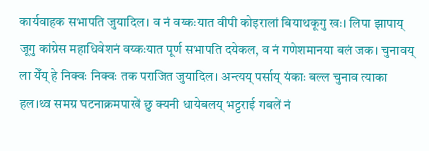कार्यवाहक सभापति जुयादिल। व नं वय्कःयात वीपी कोइरालां बियाथकूगु खः। लिपा झापाय् जूगु कांग्रेस महाधिवेशनं वय्कःयात पूर्ण सभापति दयेकल, व नं गणेशमानया बलं जक। चुनावय् ला येँय् हे निक्वः निक्वः तक पराजित जुयादिल। अन्त्यय् पर्साय् यंकाः बल्ल चुनाव त्याका हल।थ्व समग्र घटनाक्रमपाखें छु क्यनी धायेबलय् भट्टराई गबलें नं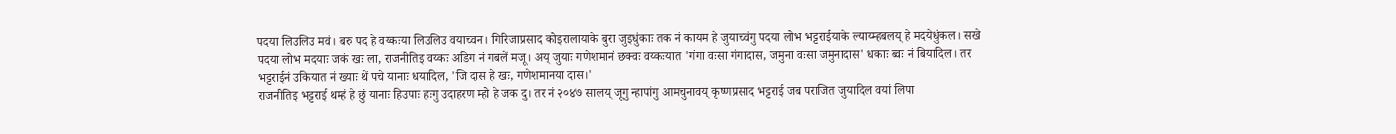पदया लिउलिउ मवं। बरु पद हे वय्कःया लिउलिउ वयाच्वन। गिरिजाप्रसाद कोइरालायाके बुरा जुइधुंकाः तक नं कायम हे जुयाच्वंगु पदया लोभ भट्टराईयाके ल्याय्म्हबलय् हे मदयेधुंकल। सखे पदया लोभ मदयाः जकं खः ला, राजनीतिइ वय्कः अडिग नं गबलें मजू। अय् जुयाः गणेशमानं छक्वः वय्कःयात 'गंगा वःसा गंगादास, जमुना वःसा जमुनादास' धकाः ब्वः नं बियादिल। तर भट्टराईनं उकियात नं ख्याः थें पचे यानाः धयादिल, 'जि दास हे खः, गणेशमानया दास।'
राजनीतिइ भट्टराई थम्हं हे छुं यानाः हिउपाः हःगु उदाहरण म्हो हे जक दु। तर नं २०४७ सालय् जूगु न्हापांगु आमचुनावय् कृष्णप्रसाद भट्टराई जब पराजित जुयादिल वयां लिपा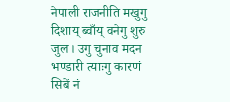नेपाली राजनीति मखुगु दिशाय् ब्वाँय् वनेगु शुरु जुल। उगु चुनाव मदन भण्डारी त्याःगु कारणं सिबें नं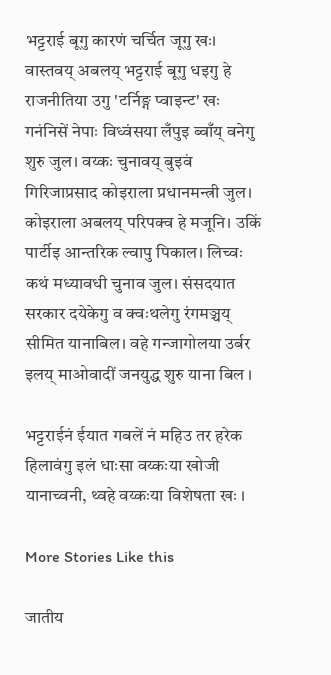भट्टराई बूगु कारणं चर्चित जूगु खः। वास्तवय् अबलय् भट्टराई बूगु धइगु हे राजनीतिया उगु 'टर्निङ्ग प्वाइन्ट' खः गनंनिसें नेपाः विध्वंसया लँपुइ ब्वाँय् वनेगु शुरु जुल। वय्कः चुनावय् बुइवं गिरिजाप्रसाद कोइराला प्रधानमन्त्री जुल। कोइराला अबलय् परिपक्व हे मजूनि। उकिं पार्टीइ आन्तरिक ल्वापु पिकाल। लिच्वः कथं मध्यावधी चुनाव जुल। संसदयात सरकार दयेकेगु व क्वःथलेगु रंगमञ्चय् सीमित यानाबिल। वहे गन्जागोलया उर्बर इलय् माओवादीं जनयुद्ध शुरु याना बिल ।

भट्टराईनं ईयात गबलें नं महिउ तर हरेक हिलावंगु इलं धाःसा वय्कःया खोजी यानाच्वनी, थ्वहे वय्कःया विशेषता खः ।

More Stories Like this

जातीय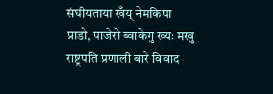संघीयताया खँय् नेमकिपा
प्राडो, पाजेरो ब्वाकेगु ख्यः मखु
राष्ट्रपति प्रणाली बारे विवाद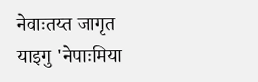नेवाःतय्त जागृत याइगु 'नेपाःमिया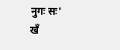नुगः सः'
खँ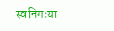स्वनिगःया